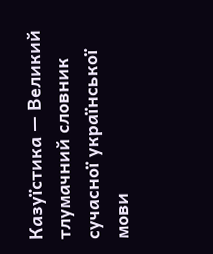Казуїстика — Великий тлумачний словник сучасної української мови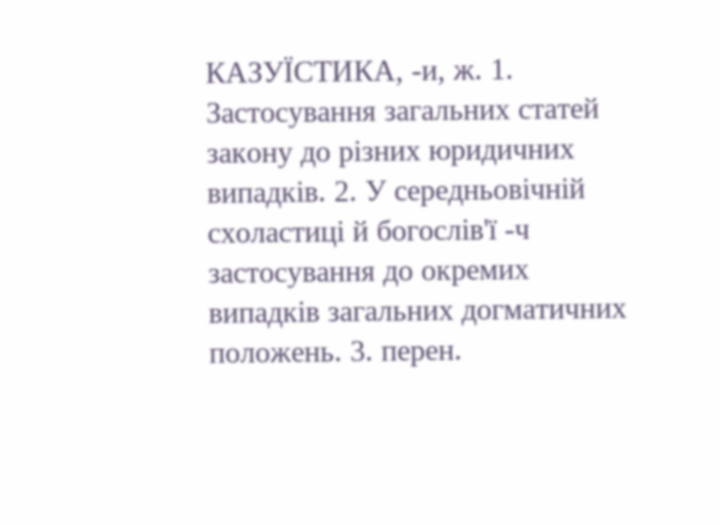КАЗУЇСТИКА, -и, ж. 1. Застосування загальних статей закону до різних юридичних випадків. 2. У середньовічній схоластиці й богослів'ї -ч застосування до окремих випадків загальних догматичних положень. 3. перен.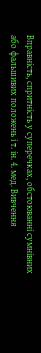Вправність, спритність у суперечках, обстоюванні сумнівних або фальшивих положень і т. ін. 4. мед. Вивчення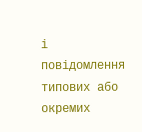і повідомлення типових або окремих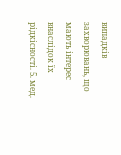випадків захворювань, що мають інтерес внаслідок їх рідкісності. 5. мед.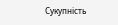Сукупність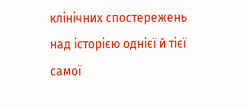клінічних спостережень над історією однієї й тієї самої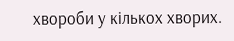хвороби у кількох хворих.